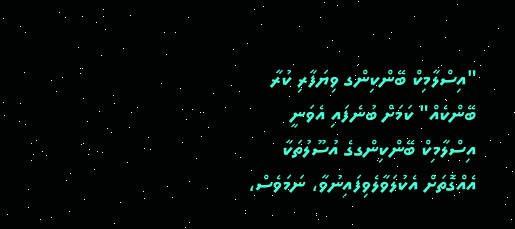"އިސްލާމިކް ބޭންކިންގ ވިޔަފާރި ކުރާ ބޭންކެއް" ކަމަށް ބުނެފައި އެވަނީ އިސްލާމިކް ބޭންކިންގގެ އުސޫލުތަކާ އެއްގޮތަށް އެކުލަވާލެވިފައިނުވާ، ނަމަވެސް،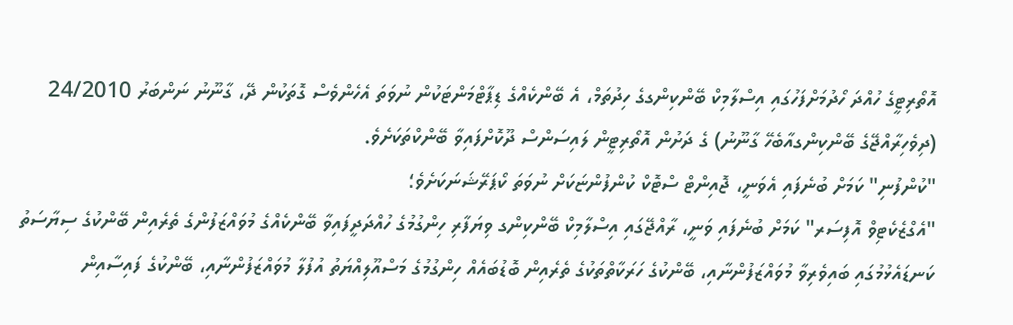އޮތޯރިޓީގެ ހުއްދަ ހޯދުމަށްފަހުގައި އިސްލާމިކް ބޭންކިންގގެ ހިދުތަމް، އެ ބޭންކެއްގެ ޑިޕާޓްމަންޓަކުން ނުވަތަ އެހެންވެސް ގޮތަކުން ދޭ، ގާނޫނު ނަންބަރު 24/2010 (ދިވެހިރާއްޖޭގެ ބޭންކިންގއާބެހޭ ގާނޫނު) ގެ ދަށުން އޮތޯރިޓީން ލައިސަންސް ދޫކޮށްފައިވާ ބޭންކްތަކަށެވެ.
"ކުންފުނި" ކަމަށް ބުނެފައި އެވަނީ، ޖޮއިންޓް ސްޓޮކް ކުންފުންޏަކަށް ނުވަތަ ކޯޕަރޭޝަނަކަށެވެ؛
"އެގްޒެކެޓިވް އޮފިސަރ" ކަމަށް ބުނެފައި ވަނީ، ރާއްޖޭގައި އިސްލާމިކް ބޭންކިންގ ވިޔަފާރި ހިންގުމުގެ ހުއްދަދީފައިވާ ބޭންކެއްގެ މުވައްޒަފުންގެ ތެރެއިން ބޭންކުގެ ސިޔާސަތު ކަނޑައެޅުމުގައި ބައިވެރިވާ މުވައްޒަފުންނާއި، ބޭންކުގެ ހަރަކާތްތަކުގެ ތެރެއިން ބޮޑުބައެއް ހިންގުމުގެ މަސްއޫލިއްޔަތު އުފުލާ މުވައްޒަފުންނާއި، ބޭންކުގެ ފައިސާއިން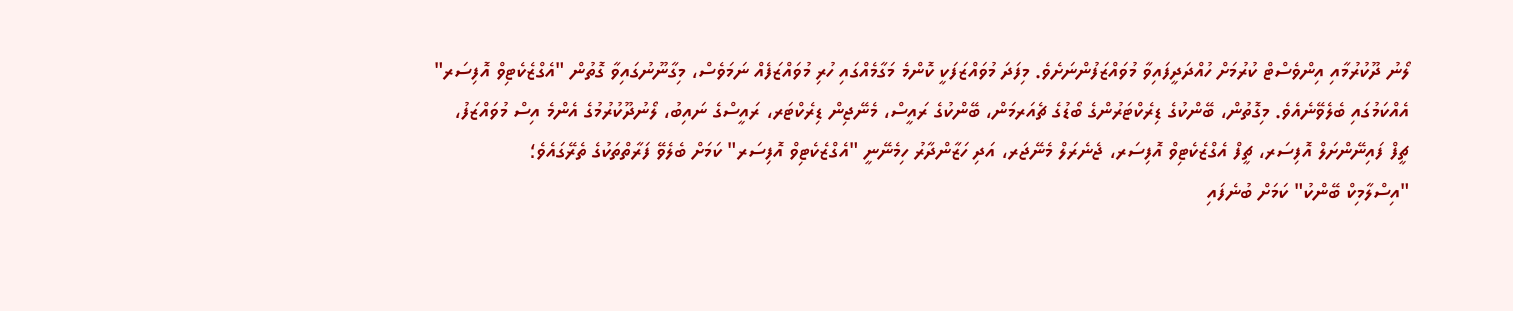ލޯނު ދޫކުރުމާއި އިންވެސްޓް ކުރުމަށް ހުއްދަދީފައިވާ މުވައްޒަފުންނަށެވެ. މިފަދަ މުވައްޒަފަކީ ކޮންމެ މަގާމެއްގައި ހުރި މުވައްޒަފެއް ނަމަވެސް، މިގާނޫނުގައިވާ ގޮތުން "އެގްޒެކެޓިވް އޮފިސަރ" އެއްކަމުގައި ބެލެވޭނެއެވެ. މިގޮތުން، ބޭންކުގެ ޑިރެކްޓަރުންގެ ބޯޑުގެ ޗެއަރމަން، ބޭންކުގެ ރައީސް، މެނޭޖިން ޑިރެކްޓަރ، ރައީސްގެ ނައިބު، ލޯނުދޫކުރުމުގެ އެންމެ އިސް މުވައްޒަފު، ޗީފް ފައިނޭންށަލް އޮފިސަރ، ޗީފް އެގްޒެކެޓިވް އޮފިސަރ، ޖެނެރަލް މެނޭޖަރ، އަދި ހަޒާންދާރު ހިމެނޭނީ "އެގްޒެކެޓިވް އޮފިސަރ" ކަމަށް ބެލެވޭ ފަރާތްތަކުގެ ތެރޭގައެވެ؛
"އިސްލާމިކް ބޭންކު" ކަމަށް ބުނެފައި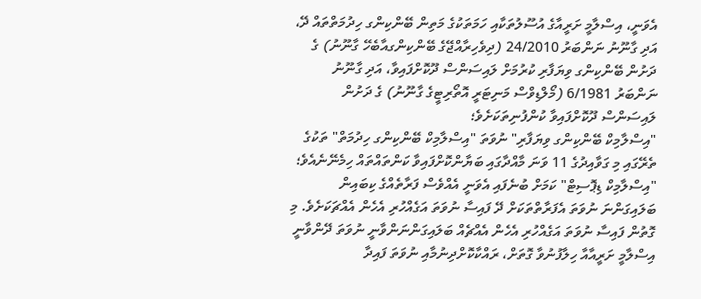އެވަނީ، އިސްލާމީ ށަރީއާގެ އުސޫލުތަކާއި ހަމަތަކުގެ މަތިން ބޭންކިންގ ހިދުމަތްތައް ދޭ، އަދި ގާނޫނު ނަންބަރު 24/2010 (ދިވެހިރާއްޖޭގެ ބޭންކިންގއާބެހޭ ގާނޫނު) ގެ ދަށުން ބޭންކިންގ ވިޔަފާރި ކުރުމަށް ލައިސަންސް ދޫކޮށްފައިވާ، އަދި ގާނޫނު ނަންބަރު 6/1981 (މޯލްޑިވްސް މަނިޓަރީ އޮތޯރިޓީގެ ގާނޫނު) ގެ ދަށުން ލައިސަންސް ދޫކޮށްފައިވާ ކުންފުނިތަކަށެވެ؛
"އިސްލާމިކް ބޭންކިންގ ވިޔަފާރި" ނުވަތަ "އިސްލާމިކް ބޭންކިންގ ހިދުމަތް" ތަކުގެ ތެރޭގައި މި ގަވާއިދުގެ 11 ވަނަ މާއްދާގައި ބަޔާންކޮށްފައިވާ ކަންތައްތައް ހިމެނޭނެއެވެ؛
"އިސްލާމިކް ޑިޕޮސިޓް" ކަމަށް ބުނެފައި އެވަނީ އެއްވެސް ފަރާތެއްގެ ކިބައިން ބަލައިގަންނަ ނުވަތަ އެފަރާތްތަކަށް ދޭ ފައިސާ ނުވަތަ އަގެއްހުރި އެހެން އެއްޗަކަށެވެ. މި ގޮތުން ފައިސާ ނުވަތަ އަގެއްހުރި އެހެން އެއްޗެއް ބަލައިގަންނަންވާނީ ނުވަތަ ދޭންވާނީ އިސްލާމީ ށަރީއާއާ ހިލާފުނުވާ ގޮތަށް، ރައްކާކޮށްދިނުމާއި ނުވަތަ ފައިދާ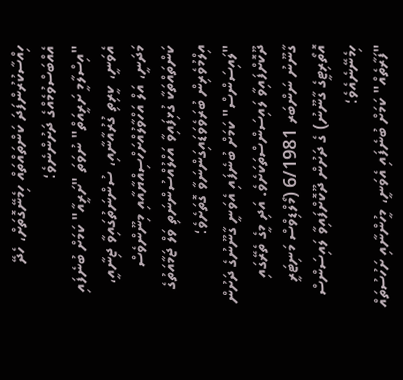ހިއްސާކުރުންފަދަ ކަންތައްތައް ހިމެނޭގޮތަށް، ހެދޭ އެއްބަސްވުމެއްގެ ދަށުންނެވެ؛
"އިސްލާމީ ށަރީއަތް" ނުވަތަ "ށަރީއާ" ކަމަށް ބުނެފައި އެވަނީ، ކީރިތި ގުރުއާނާއި، ސުންނަތުގައިވާ ޖިނާއީ، މަދަނީ، އަލް އަހްވާލުއްށަހްސިއްޔާއާއި މިނޫންވެސް ކަންތައްތަކާ ގުޅިފައިވާ އަހްލުއްސުންނަތި ވަލް ޖަމާއަތުގެ އިލްމުވެރިން ބުރަވެވަޑައިގަންނަވާ ގޮތަށެވެ؛
"ލައިސަންސް" ކަމަށް ބުނެފައި އެވަނީ ގާނޫނުގެ ދަށުން ދޫކޮށްފައިވާ ލައިސަންސްތަކަށެވެ. އަދި މީގެ ތެރޭގައި ގާނޫނު ނަންބަރ 6/1981 (މޯލްޑިވްސް މަނިޓަރީ އޮތޯރިޓީގެ ގާނޫނު) ގެ ދަށުން ދޫކޮށްފައިވާ ލައިސަންސް ހިމެނޭނެއެވެ؛
"ފަރާތެއް" ކަމަށް ބުނެފައި އެވަނީ، މީހުންނާއި ށަހުސުތައް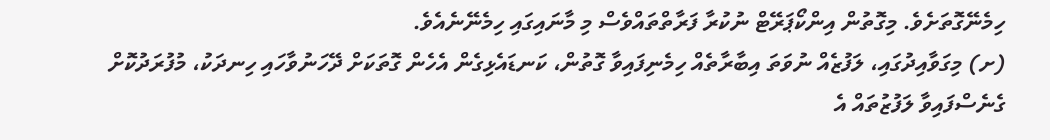ހިމެނޭގޮތަށެވެ. މިގޮތުން އިންކޯޕަރޭޓް ނުކުރާ ފަރާތްތައްވެސް މި މާނައިގައި ހިމެނޭނެއެވެ.
(ށ) މިގަވާއިދުގައި، ލަފުޒެއް ނުވަތަ އިބާރާތެއް ހިމެނިފައިވާ ގޮތުން، ކަނޑައެޅިގެން އެހެން ގޮތަކަށް ދޭހަނުވާހައި ހިނދަކު، މުފުރަދުކޮށް ގެނެސްފައިވާ ލަފުޒުތައް އެ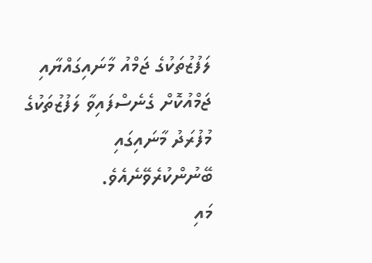ލަފުޒުތަކުގެ ޖަމްއު މާނައިގައްޔާއި ޖަމްއުކޮށް ގެނެސްފައިވާ ލަފުޒުތަކުގެ މުފުރަދު މާނައިގައި ބޭނުންކުރެވޭނެއެވެ.
މައި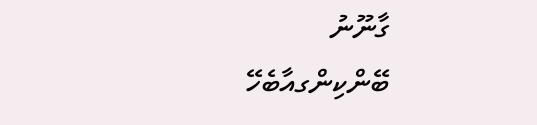ގާނޫނު
ބޭންކިންގއާބެހޭ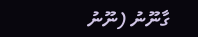ގާނޫނު (ނޫނު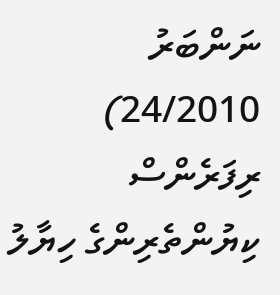ނަންބަރު 24/2010)
ރިފަރެންސް
ކިޔުންތެރިންގެ ހިޔާލު